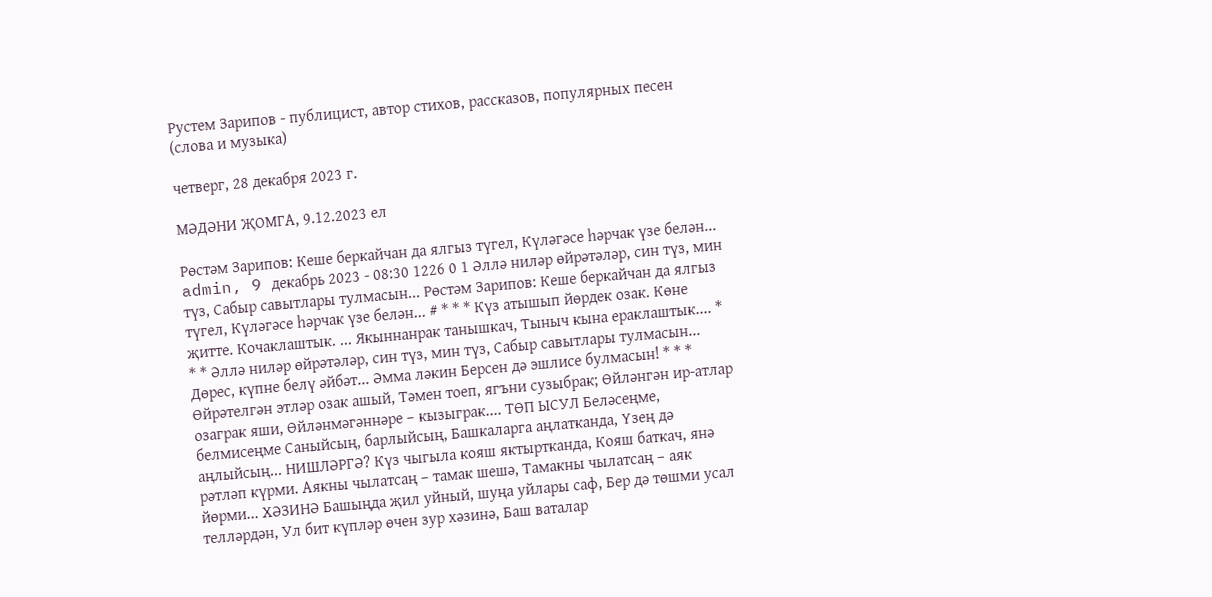Рустем Зарипов - публицист, автор стихов, рассказов, популярных песен (слова и музыка)

четверг, 28 декабря 2023 г.

МӘДӘНИ ҖОМГА, 9.12.2023 ел

Рөстәм Зарипов: Кеше беркайчан да ялгыз түгел, Күләгәсе һәрчак үзе белән... admin, 9 декабрь 2023 - 08:30 1226 0 1 Әллә ниләр өйрәтәләр, син түз, мин түз, Сабыр савытлары тулмасын... Рөстәм Зарипов: Кеше беркайчан да ялгыз түгел, Күләгәсе һәрчак үзе белән... # * * * Күз атышып йөрдек озак. Көне җитте. Кочаклаштык. ... Якыннанрак танышкач, Тыныч кына ераклаштык.... * * * Әллә ниләр өйрәтәләр, син түз, мин түз, Сабыр савытлары тулмасын... Дөрес, күпне белү әйбәт... Әмма ләкин Берсен дә эшлисе булмасын! * * * Өйрәтелгән этләр озак ашый, Тәмен тоеп, ягъни сузыбрак; Өйләнгән ир-атлар озаграк яши, Өйләнмәгәннәре – кызыграк.... ТӨП ЫСУЛ Беләсеңме, белмисеңме Саныйсың, барлыйсың, Башкаларга аңлатканда, Үзең дә аңлыйсың... НИШЛӘРГӘ? Күз чыгыла кояш яктыртканда, Кояш баткач, янә рәтләп күрми. Аякны чылатсаң – тамак шешә, Тамакны чылатсаң – аяк йөрми... ХӘЗИНӘ Башыңда җил уйный, шуңа уйлары саф, Бер дә төшми усал телләрдән, Ул бит күпләр өчен зур хәзинә, Баш ваталар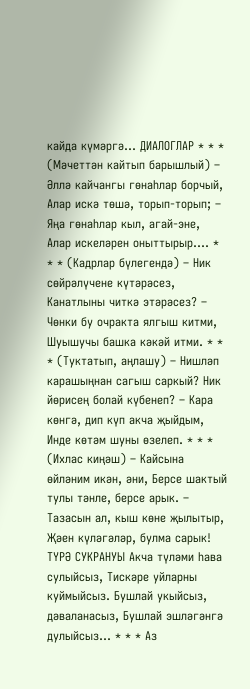кайда күмәргә... ДИАЛОГЛАР * * * (Мәчеттән кайтып барышлый) – Әллә кайчангы гөнаһлар борчый, Алар искә төшә, торып-торып; – Яңа гөнаһлар кыл, агай-эне, Алар искеләрен оныттырыр.... * * * (Кадрлар бүлегендә) – Ник сөйрәлүчене күтәрәсез, Канатлыны читкә этәрәсез? – Чөнки бу очракта ялгыш китми, Шуышучы башка кәкәй итми. * * * (Туктатып, аңлашу) – Нишләп карашыңнан сагыш саркый? Ник йөрисең болай күбенеп? – Кара көнгә, дип күп акча җыйдым, Инде көтәм шуны өзелеп. * * * (Ихлас киңәш) – Кайсына өйләним икән, әни, Берсе шактый тулы тәнле, берсе арык. – Тазасын ал, кыш көне җылытыр, Җәен күләгәләр, булма сарык! ТҮРӘ СУКРАНУЫ Акча түләми һава сулыйсыз, Тискәре уйларны куймыйсыз. Бушлай укыйсыз, дәваланасыз, Бушлай эшләгәнгә дулыйсыз... * * * Аз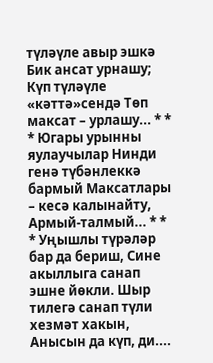түләүле авыр эшкә Бик ансат урнашу; Күп түләүле «кәттә»сендә Төп максат – урлашу... * * * Югары урынны яулаучылар Нинди генә түбәнлеккә бармый Максатлары – кесә калынайту, Армый-талмый... * * * Уңышлы түрәләр бар да бериш, Сине акыллыга санап эшне йөкли. Шыр тилегә санап түли хезмәт хакын, Анысын да күп, ди....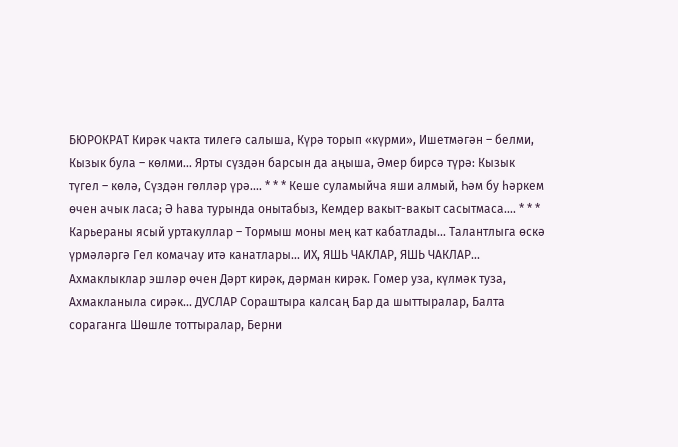БЮРОКРАТ Кирәк чакта тилегә салыша, Күрә торып «күрми», Ишетмәгән – белми, Кызык була – көлми... Ярты сүздән барсын да аңыша, Әмер бирсә түрә: Кызык түгел – көлә, Сүздән гөлләр үрә.... * * * Кеше суламыйча яши алмый, Һәм бу һәркем өчен ачык ласа; Ә һава турында онытабыз, Кемдер вакыт-вакыт сасытмаса.... * * * Карьераны ясый уртакуллар – Тормыш моны мең кат кабатлады... Талантлыга өскә үрмәләргә Гел комачау итә канатлары... ИХ, ЯШЬ ЧАКЛАР, ЯШЬ ЧАКЛАР... Ахмаклыклар эшләр өчен Дәрт кирәк, дәрман кирәк. Гомер уза, күлмәк туза, Ахмакланыла сирәк... ДУСЛАР Сораштыра калсаң Бар да шыттыралар, Балта сораганга Шөшле тоттыралар, Берни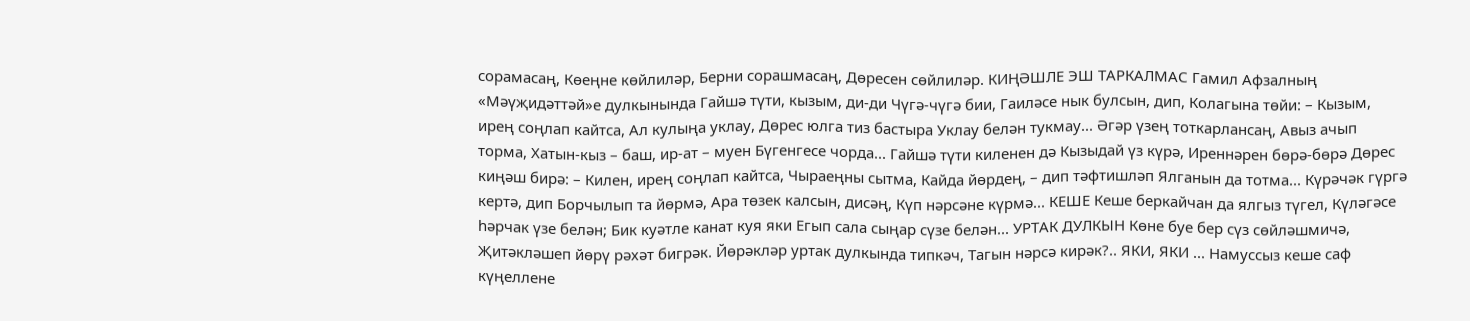сорамасаң, Көеңне көйлиләр, Берни сорашмасаң, Дөресен сөйлиләр. КИҢӘШЛЕ ЭШ ТАРКАЛМАС Гамил Афзалның «Мәүҗидәттәй»е дулкынында Гайшә түти, кызым, ди-ди Чүгә-чүгә бии, Гаиләсе нык булсын, дип, Колагына төйи: – Кызым, ирең соңлап кайтса, Ал кулыңа уклау, Дөрес юлга тиз бастыра Уклау белән тукмау... Әгәр үзең тоткарлансаң, Авыз ачып торма, Хатын-кыз – баш, ир-ат – муен Бүгенгесе чорда... Гайшә түти киленен дә Кызыдай үз күрә, Иреннәрен бөрә-бөрә Дөрес киңәш бирә: – Килен, ирең соңлап кайтса, Чыраеңны сытма, Кайда йөрдең, – дип тәфтишләп Ялганын да тотма... Күрәчәк гүргә кертә, дип Борчылып та йөрмә, Ара төзек калсын, дисәң, Күп нәрсәне күрмә... КЕШЕ Кеше беркайчан да ялгыз түгел, Күләгәсе һәрчак үзе белән; Бик куәтле канат куя яки Егып сала сыңар сүзе белән... УРТАК ДУЛКЫН Көне буе бер сүз сөйләшмичә, Җитәкләшеп йөрү рәхәт бигрәк. Йөрәкләр уртак дулкында типкәч, Тагын нәрсә кирәк?.. ЯКИ, ЯКИ ... Намуссыз кеше саф күңеллене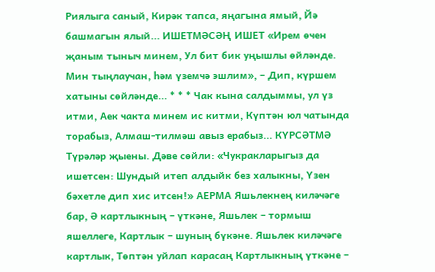Риялыга саный, Кирәк тапса, яңагына ямый, Йә башмагын ялый... ИШЕТМӘСӘҢ ИШЕТ «Ирем өчен җаным тыныч минем, Ул бит бик уңышлы өйләнде. Мин тыңлаучан, һәм үземчә эшлим», – Дип, күршем хатыны сөйләнде... * * * Чак кына салдыммы, ул үз итми, Аек чакта минем ис китми, Күптән юл чатында торабыз, Алмаш-тилмәш авыз ерабыз... КҮРСӘТМӘ Түрәләр җыены. Дәве сөйли: «Чукракларыгыз да ишетсен: Шундый итеп алдыйк без халыкны, Үзен бәхетле дип хис итсен!» АЕРМА Яшьлекнең киләчәге бар, Ә картлыкның – үткәне, Яшьлек – тормыш яшеллеге, Картлык – шуның бүкәне. Яшьлек киләчәге картлык, Төптән уйлап карасаң Картлыкның үткәне –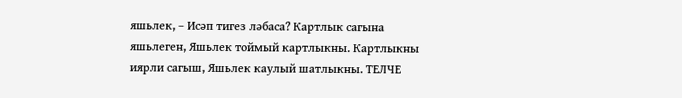яшьлек, – Исәп тигез ләбаса? Картлык сагына яшьлеген, Яшьлек тоймый картлыкны. Картлыкны иярли сагыш, Яшьлек каулый шатлыкны. ТЕЛЧЕ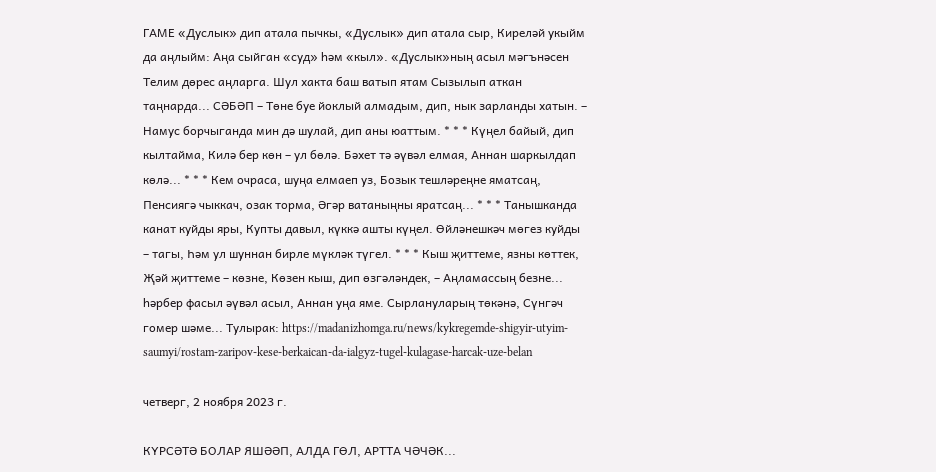ГАМЕ «Дуслык» дип атала пычкы, «Дуслык» дип атала сыр, Киреләй укыйм да аңлыйм: Аңа сыйган «суд» һәм «кыл». «Дуслык»ның асыл мәгънәсен Телим дөрес аңларга. Шул хакта баш ватып ятам Сызылып аткан таңнарда... СӘБӘП – Төне буе йоклый алмадым, дип, нык зарланды хатын. – Намус борчыганда мин дә шулай, дип аны юаттым. * * * Күңел байый, дип кылтайма, Килә бер көн – ул бөлә. Бәхет тә әүвәл елмая, Аннан шаркылдап көлә... * * * Кем очраса, шуңа елмаеп уз, Бозык тешләреңне яматсаң, Пенсиягә чыккач, озак торма, Әгәр ватаныңны яратсаң... * * * Танышканда канат куйды яры, Купты давыл, күккә ашты күңел. Өйләнешкәч мөгез куйды – тагы, Һәм ул шуннан бирле мүкләк түгел. * * * Кыш җиттеме, язны көттек, Җәй җиттеме – көзне, Көзен кыш, дип өзгәләндек, – Аңламассың безне... һәрбер фасыл әүвәл асыл, Аннан уңа яме. Сырлануларың төкәнә, Сүнгәч гомер шәме... Тулырак: https://madanizhomga.ru/news/kykregemde-shigyir-utyim-saumyi/rostam-zaripov-kese-berkaican-da-ialgyz-tugel-kulagase-harcak-uze-belan

четверг, 2 ноября 2023 г.

КҮРСӘТӘ БОЛАР ЯШӘӘП, АЛДА ГӨЛ, АРТТА ЧӘЧӘК...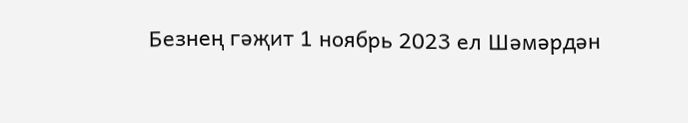Безнең гәҗит 1 ноябрь 2023 ел Шәмәрдән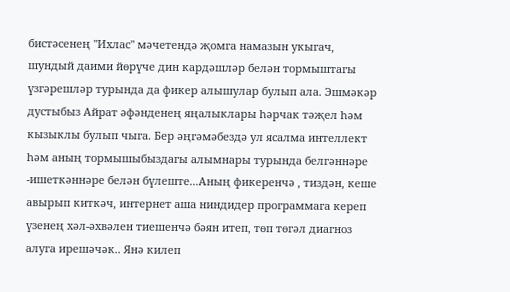бистәсенең "Ихлас" мәчетендә җомга намазын укыгач, шундый даими йөрүче дин кардәшләр белән тормыштагы үзгәрешләр турында да фикер алышулар булып ала. Эшмәкәр дустыбыз Айрат әфәнденең яңалыклары һәрчак тәҗел һәм кызыклы булып чыга. Бер әңгәмәбездә ул ясалма интеллект һәм аның тормышыбыздагы алымнары турында белгәннәре -ишеткәннәре белән бүлеште...Аның фикеренчә , тиздән, кеше авырып киткәч, интернет аша ниндидер программага кереп үзенең хәл-әхвәлен тиешенчә бәян итеп, төп төгәл диагноз алуга ирешәчәк.. Янә килеп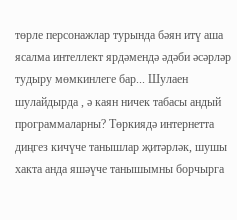төрле персонажлар турында бәян итү аша ясалма интеллект ярдәмендә әдәби әсәрләр тудыру мөмкинлеге бар... Шулаен шулайдырда , ә каян ничек табасы андый программаларны? Төркиядә интернетта диңгез кичүче танышлар җитәрләк, шушы хакта анда яшәүче танышымны борчырга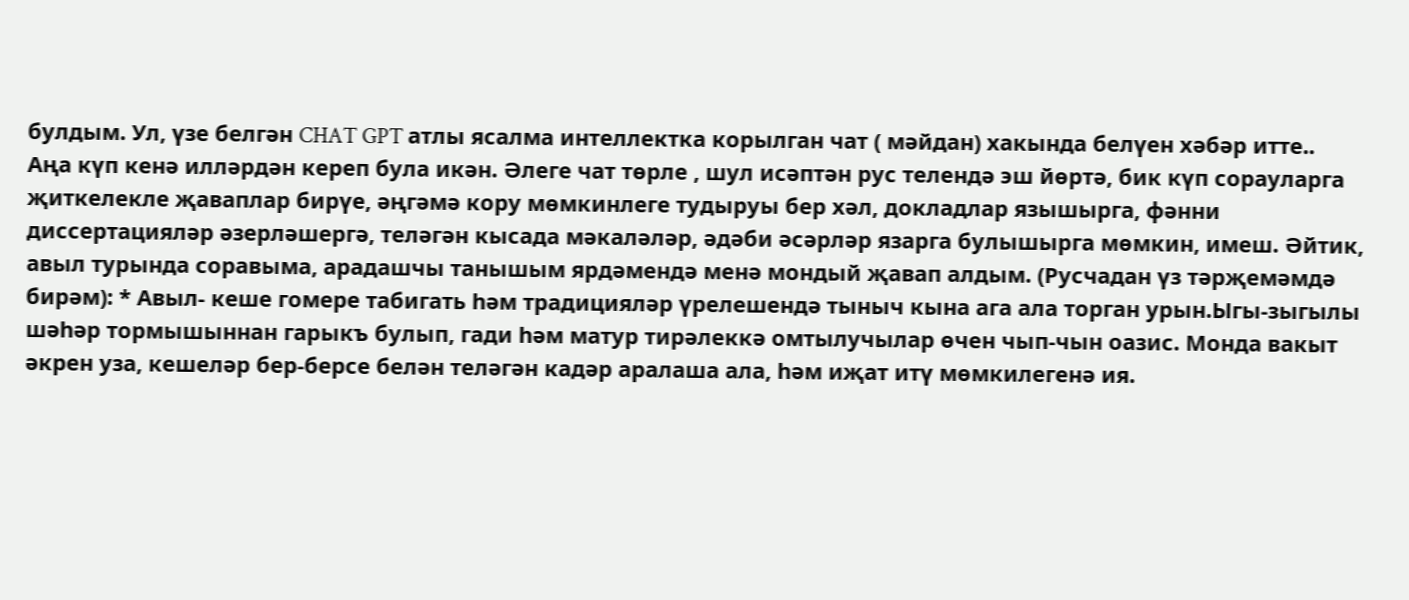булдым. Ул, үзе белгән CHAT GPT атлы ясалма интеллектка корылган чат ( мәйдан) хакында белүен хәбәр итте.. Аңа күп кенә илләрдән кереп була икән. Әлеге чат төрле , шул исәптән рус телендә эш йөртә, бик күп сорауларга җиткелекле җаваплар бирүе, әңгәмә кору мөмкинлеге тудыруы бер хәл, докладлар язышырга, фәнни диссертацияләр әзерләшергә, теләгән кысада мәкаләләр, әдәби әсәрләр язарга булышырга мөмкин, имеш. Әйтик, авыл турында соравыма, арадашчы танышым ярдәмендә менә мондый җавап алдым. (Русчадан үз тәрҗемәмдә бирәм): * Авыл- кеше гомере табигать һәм традицияләр үрелешендә тыныч кына ага ала торган урын.Ыгы-зыгылы шәһәр тормышыннан гарыкъ булып, гади һәм матур тирәлеккә омтылучылар өчен чып-чын оазис. Монда вакыт әкрен уза, кешеләр бер-берсе белән теләгән кадәр аралаша ала, һәм иҗат итү мөмкилегенә ия.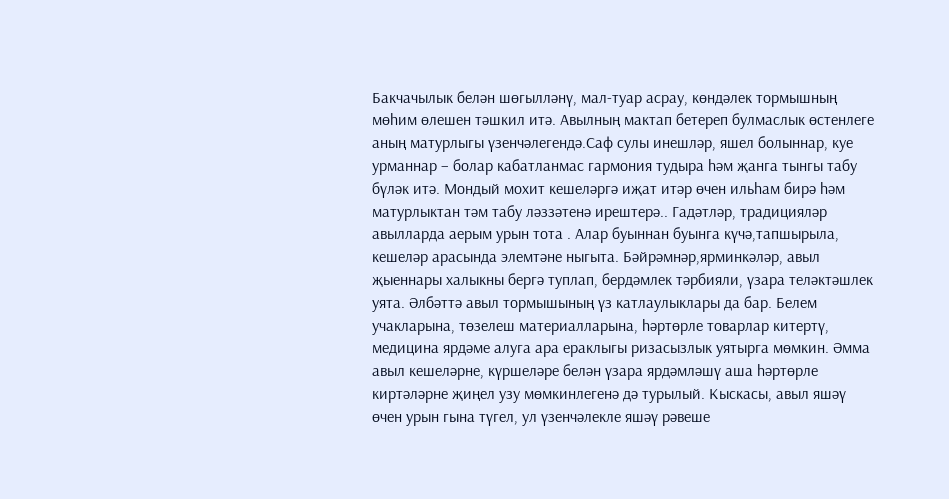Бакчачылык белән шөгылләнү, мал-туар асрау, көндәлек тормышның мөһим өлешен тәшкил итә. Авылның мактап бетереп булмаслык өстенлеге аның матурлыгы үзенчәлегендә.Саф сулы инешләр, яшел болыннар, куе урманнар – болар кабатланмас гармония тудыра һәм җанга тынгы табу бүләк итә. Мондый мохит кешеләргә иҗат итәр өчен ильһам бирә һәм матурлыктан тәм табу ләззәтенә ирештерә.. Гадәтләр, традицияләр авылларда аерым урын тота . Алар буыннан буынга күчә,тапшырыла, кешеләр арасында элемтәне ныгыта. Бәйрәмнәр,ярминкәләр, авыл җыеннары халыкны бергә туплап, бердәмлек тәрбияли, үзара теләктәшлек уята. Әлбәттә авыл тормышының үз катлаулыклары да бар. Белем учакларына, төзелеш материалларына, һәртөрле товарлар китертү, медицина ярдәме алуга ара ераклыгы ризасызлык уятырга мөмкин. Әмма авыл кешеләрне, күршеләре белән үзара ярдәмләшү аша һәртөрле киртәләрне җиңел узу мөмкинлегенә дә турылый. Кыскасы, авыл яшәү өчен урын гына түгел, ул үзенчәлекле яшәү рәвеше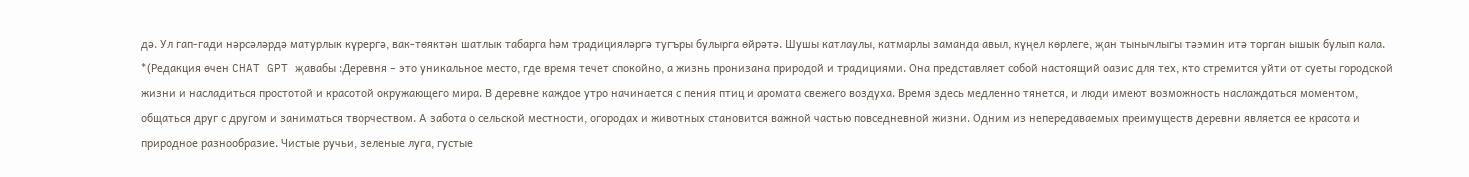дә. Ул гап-гади нәрсәләрдә матурлык күрергә, вак-төяктән шатлык табарга һәм традицияләргә тугъры булырга өйрәтә. Шушы катлаулы, катмарлы заманда авыл, күңел көрлеге, җан тынычлыгы тәэмин итә торган ышык булып кала. *(Редакция өчен CHAT GPT җавабы :Деревня – это уникальное место, где время течет спокойно, а жизнь пронизана природой и традициями. Она представляет собой настоящий оазис для тех, кто стремится уйти от суеты городской жизни и насладиться простотой и красотой окружающего мира. В деревне каждое утро начинается с пения птиц и аромата свежего воздуха. Время здесь медленно тянется, и люди имеют возможность наслаждаться моментом, общаться друг с другом и заниматься творчеством. А забота о сельской местности, огородах и животных становится важной частью повседневной жизни. Одним из непередаваемых преимуществ деревни является ее красота и природное разнообразие. Чистые ручьи, зеленые луга, густые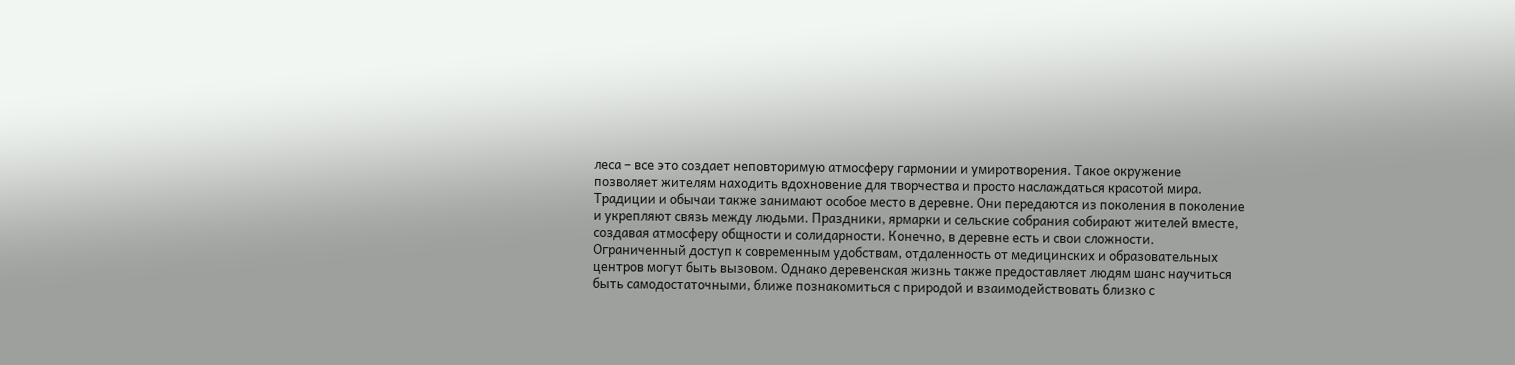леса – все это создает неповторимую атмосферу гармонии и умиротворения. Такое окружение позволяет жителям находить вдохновение для творчества и просто наслаждаться красотой мира. Традиции и обычаи также занимают особое место в деревне. Они передаются из поколения в поколение и укрепляют связь между людьми. Праздники, ярмарки и сельские собрания собирают жителей вместе, создавая атмосферу общности и солидарности. Конечно, в деревне есть и свои сложности. Ограниченный доступ к современным удобствам, отдаленность от медицинских и образовательных центров могут быть вызовом. Однако деревенская жизнь также предоставляет людям шанс научиться быть самодостаточными, ближе познакомиться с природой и взаимодействовать близко с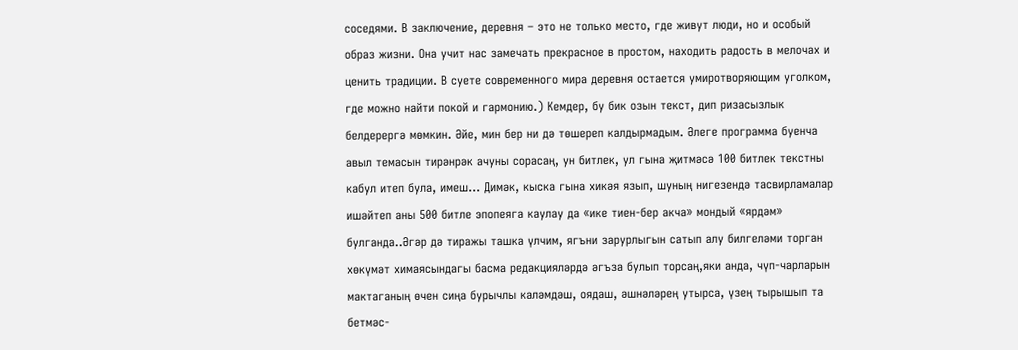соседями. В заключение, деревня – это не только место, где живут люди, но и особый образ жизни. Она учит нас замечать прекрасное в простом, находить радость в мелочах и ценить традиции. В суете современного мира деревня остается умиротворяющим уголком, где можно найти покой и гармонию.) Кемдер, бу бик озын текст, дип ризасызлык белдерергә мөмкин. Әйе, мин бер ни дә төшереп калдырмадым. Әлеге программа буенча авыл темасын тирәнрәк ачуны сорасаң, ун битлек, ул гына җитмәсә 100 битлек текстны кабул итеп була, имеш... Димәк, кыска гына хикәя язып, шуның нигезендә тасвирламалар ишәйтеп аны 500 битле эпопеяга каулау да «ике тиен-бер акча» мондый «ярдәм» булганда..Әгәр дә тиражы ташка үлчим, ягъни зарурлыгын сатып алу билгеләми торган хөкүмәт химаясындагы басма редакцияләрдә әгъза булып торсаң,яки анда, чүп-чарларын мактаганың өчен сиңа бурычлы каләмдәш, оядаш, әшнәләрең утырса, үзең тырышып та бетмәс-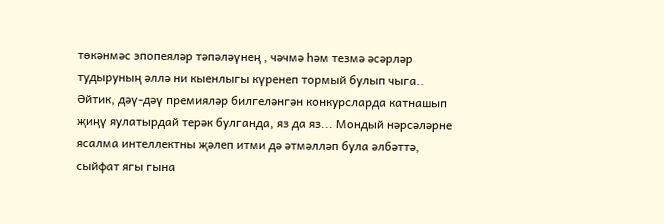төкәнмәс эпопеяләр тәпәләүнең , чәчмә һәм тезмә әсәрләр тудыруның әллә ни кыенлыгы күренеп тормый булып чыга.. Әйтик, дәү-дәү премияләр билгеләнгән конкурсларда катнашып җиңү яулатырдай терәк булганда, яз да яз... Мондый нәрсәләрне ясалма интеллектны җәлеп итми дә әтмәлләп була әлбәттә, сыйфат ягы гына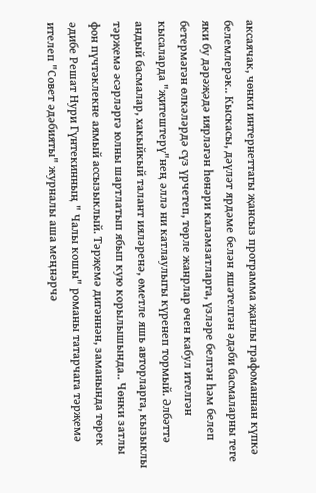аксаячак, чөнки интернеттагы җансыз программа җанлы графоманнан күпкә белемлерәк.. Кыскасы, дәүләт ярдәме белән яшәтелгән әдәби басмаларны теге яки бу дәрәҗәдә иярләгән һөнәри каләмзатларга, үзләре белгән һәм белеп бетермәгән өлкәләрдә сүз үрчетеп, төрле жанрлар өчен кабул ителгән кысаларда "җитештерү"нең әллә ни катлаулыгы күренеп тормый. Әлбәттә андый басмалар, хакыйкый талант ияләренә, өметле яшь авторларга, кызыклы тәрҗемә әсәрләргә юлны шартлатып ябып кую корылышында.. Чөнки затлы фон пүчтәклекне аямый ассызыклый. Тәрҗемә дигәннән, заманында төрек әдибе Решат Нури Гүнтекинның " Чалы кошы" романы татарчага тәрҗемә ителеп "Совет әдәбияты" журналы аша меңнәрчә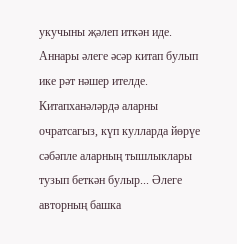укучыны җәлеп иткән иде. Аннары әлеге әсәр китап булып ике рәт нәшер ителде. Китапханәләрдә аларны очратсагыз, күп кулларда йөрүе сәбәпле аларның тышлыклары тузып беткән булыр... Әлеге авторның башка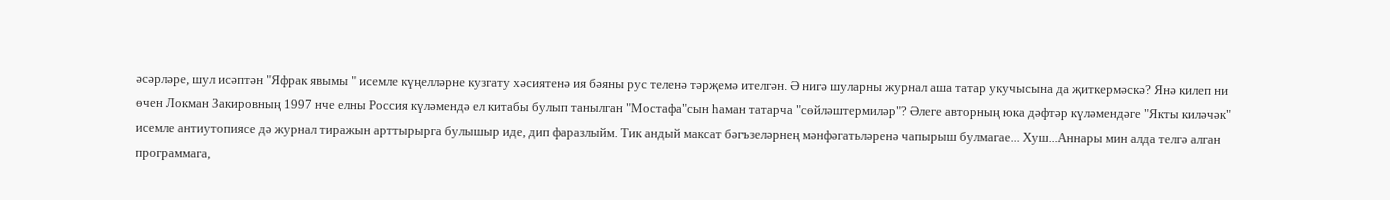әсәрләре, шул исәптән "Яфрак явымы " исемле күңелләрне кузгату хәсиятенә ия бәяны рус теленә тәрҗемә ителгән. Ә нигә шуларны журнал аша татар укучысына да җиткермәскә? Янә килеп ни өчен Локман Закировның 1997 нче елны Россия күләмендә ел китабы булып танылган "Мостафа"сын һаман татарча "сөйләштермиләр"? Әлеге авторның юка дәфтәр күләмендәге "Якты киләчәк" исемле антиутопиясе дә журнал тиражын арттырырга булышыр иде, дип фаразлыйм. Тик андый максат бәгъзеләрнең мәнфәгатьләренә чапырыш булмагае... Хуш...Аннары мин алда телгә алган программага,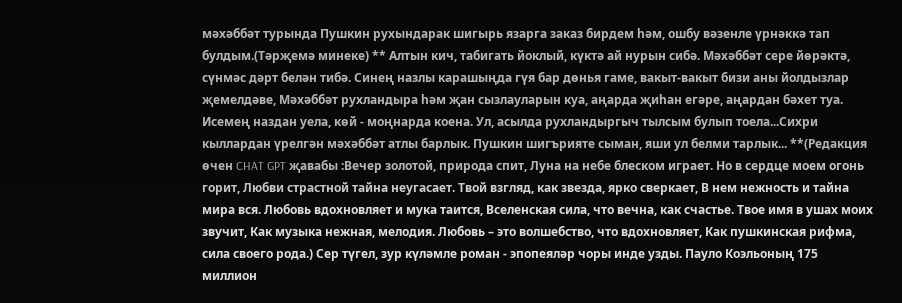мәхәббәт турында Пушкин рухындарак шигырь язарга заказ бирдем һәм, ошбу вәзенле үрнәккә тап булдым.(Тәрҗемә минеке) ** Алтын кич, табигать йоклый, күктә ай нурын сибә. Мәхәббәт сере йөрәктә, сүнмәс дәрт белән тибә. Синең назлы карашыңда гүя бар дөнья гаме, вакыт-вакыт бизи аны йолдызлар җемелдәве, Мәхәббәт рухландыра һәм җан сызлауларын куа, аңарда җиһан егәре, аңардан бәхет туа. Исемең наздан уела, көй - моңнарда коена. Ул, асылда рухландыргыч тылсым булып тоела...Сихри кыллардан үрелгән мәхәббәт атлы барлык. Пушкин шигърияте сыман, яши ул белми тарлык... **(Редакция өчен CHAT GPT җавабы :Вечер золотой, природа спит, Луна на небе блеском играет. Но в сердце моем огонь горит, Любви страстной тайна неугасает. Твой взгляд, как звезда, ярко сверкает, В нем нежность и тайна мира вся. Любовь вдохновляет и мука таится, Вселенская сила, что вечна, как счастье. Твое имя в ушах моих звучит, Как музыка нежная, мелодия. Любовь – это волшебство, что вдохновляет, Как пушкинская рифма, сила своего рода.) Сер түгел, зур күләмле роман - эпопеяләр чоры инде узды. Пауло Коэльоның 175 миллион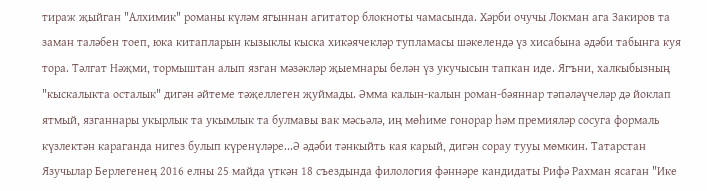тираж җыйган "Алхимик" романы күләм ягыннан агитатор блокноты чамасында. Хәрби очучы Локман ага Закиров та заман таләбен тоеп, юка китапларын кызыклы кыска хикәячекләр тупламасы шәкелендә үз хисабына әдәби табынга куя тора. Тәлгат Нәҗми, тормыштан алып язган мәзәкләр җыемнары белән үз укучысын тапкан иде. Ягъни, халкыбызның "кыскалыкта осталык" дигән әйтеме тәҗеллеген җуймады. Әмма калын-калын роман-бәяннар тәпәләүчеләр дә йоклап ятмый, язганнары укырлык та укымлык та булмавы вак мәсьәлә, иң мөһиме гонорар һәм премияләр сосуга формаль күзлектән караганда нигез булып күренүләре...Ә әдәби тәнкыйть кая карый, дигән сорау тууы мөмкин. Татарстан Язучылар Берлегенең 2016 елны 25 майда үткән 18 съездында филология фәннәре кандидаты Рифә Рахман ясаган "Ике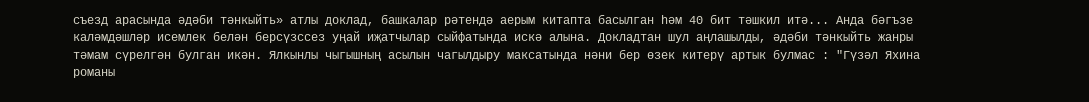съезд арасында әдәби тәнкыйть» атлы доклад, башкалар рәтендә аерым китапта басылган һәм 40 бит тәшкил итә... Анда бәгъзе каләмдәшләр исемлек белән берсүзссез уңай иҗатчылар сыйфатында искә алына. Докладтан шул аңлашылды, әдәби тәнкыйть жанры тәмам сүрелгән булган икән. Ялкынлы чыгышның асылын чагылдыру максатында нәни бер өзек китерү артык булмас : "Гүзәл Яхина романы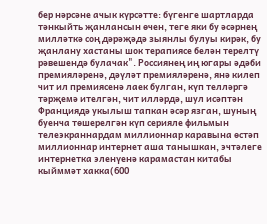бер нәрсәне ачык күрсәтте: бүгенге шартларда тәнкыйть җанлансын өчен, теге яки бу әсәрнең милләткә соң дәрәҗәдә зыянлы булуы кирәк, бу җанлану хастаны шок терапиясе белән терелтү рәвешендә булачак". Россиянең иң югары әдәби премияләренә, дәүләт премияләренә, янә килеп чит ил премиясенә лаек булган, күп телләргә тәрҗемә ителгән, чит илләрдә, шул исәптән Франциядә укылыш тапкан әсәр язган, шуның буенча төшерелгән күп серияле фильмын телеэкраннардам миллионнар каравына өстәп миллионнар интернет аша танышкан, эчтәлеге интернетка эленүенә карамастан китабы кыйммәт хакка(600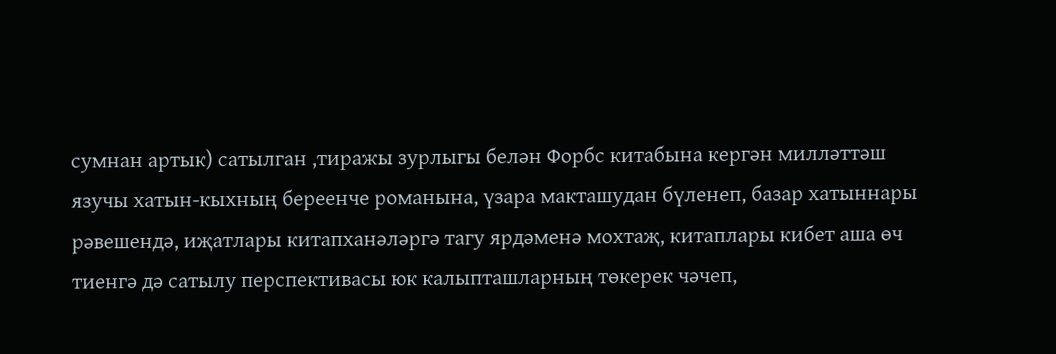сумнан артык) сатылган ,тиражы зурлыгы белән Форбс китабына кергән милләттәш язучы хатын-кыхның береенче романына, үзара макташудан бүленеп, базар хатыннары рәвешендә, иҗатлары китапханәләргә тагу ярдәменә мохтаҗ, китаплары кибет аша өч тиенгә дә сатылу перспективасы юк калыпташларның төкерек чәчеп,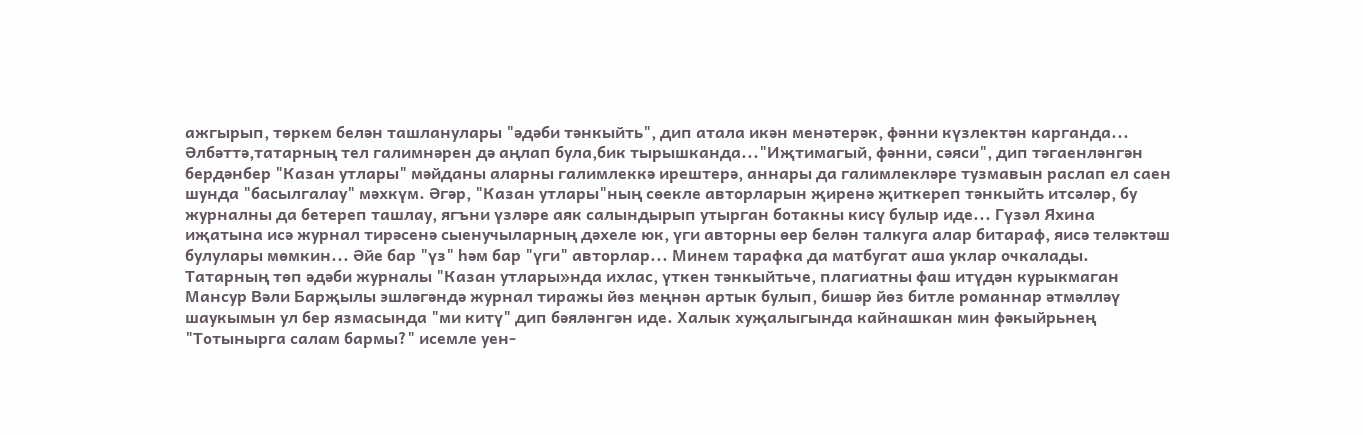ажгырып, төркем белән ташланулары "әдәби тәнкыйть", дип атала икән менәтерәк, фәнни күзлектән карганда... Әлбәттә,татарның тел галимнәрен дә аңлап була,бик тырышканда..."Иҗтимагый, фәнни, сәяси", дип тәгаенләнгән бердәнбер "Казан утлары" мәйданы аларны галимлеккә ирештерә, аннары да галимлекләре тузмавын раслап ел саен шунда "басылгалау" мәхкүм. Әгәр, "Казан утлары"ның сөекле авторларын җиренә җиткереп тәнкыйть итсәләр, бу журналны да бетереп ташлау, ягъни үзләре аяк салындырып утырган ботакны кисү булыр иде... Гүзәл Яхина иҗатына исә журнал тирәсенә сыенучыларның дәхеле юк, үги авторны өер белән талкуга алар битараф, яисә теләктәш булулары мөмкин... Әйе бар "үз" һәм бар "үги" авторлар... Минем тарафка да матбугат аша уклар очкалады. Татарның төп әдәби журналы "Казан утлары»нда ихлас, үткен тәнкыйтьче, плагиатны фаш итүдән курыкмаган Мансур Вәли Барҗылы эшләгәндә журнал тиражы йөз меңнән артык булып, бишәр йөз битле романнар әтмәлләү шаукымын ул бер язмасында "ми китү" дип бәяләнгән иде. Халык хуҗалыгында кайнашкан мин фәкыйрьнең "Тотынырга салам бармы?" исемле уен-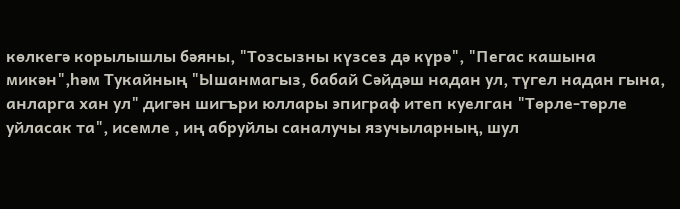көлкегә корылышлы бәяны, "Тозсызны күзсез дә күрә", "Пегас кашына микән",һәм Тукайның "Ышанмагыз, бабай Сәйдәш надан ул, түгел надан гына, анларга хан ул" дигән шигъри юллары эпиграф итеп куелган "Төрле-төрле уйласак та", исемле , иң абруйлы саналучы язучыларның, шул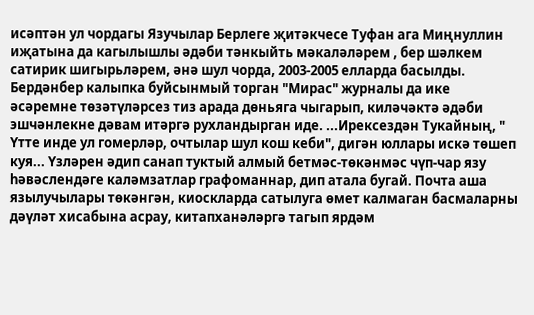исәптән ул чордагы Язучылар Берлеге җитәкчесе Туфан ага Миңнуллин иҗатына да кагылышлы әдәби тәнкыйть мәкаләләрем , бер шәлкем сатирик шигырьләрем, әнә шул чорда, 2003-2005 елларда басылды. Бердәнбер калыпка буйсынмый торган "Мирас" журналы да ике әсәремне төзәтүләрсез тиз арада дөньяга чыгарып, киләчәктә әдәби эшчәнлекне дәвам итәргә рухландырган иде. ...Ирексездән Тукайның, " Үтте инде ул гомерләр, очтылар шул кош кеби", дигән юллары искә төшеп куя... Үзләрен әдип санап туктый алмый бетмәс-төкәнмәс чүп-чар язу һәвәслендәге каләмзатлар графоманнар, дип атала бугай. Почта аша язылучылары төкәнгән, киоскларда сатылуга өмет калмаган басмаларны дәүләт хисабына асрау, китапханәләргә тагып ярдәм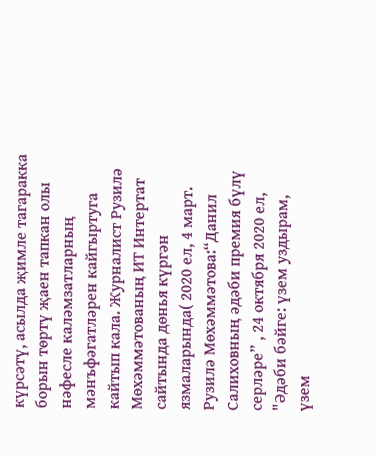күрсәтү, асылда җимле тагаракка борын төртү җаен тапкан олы нәфесле каләмзатларның мәнъфәгатләрен кайгыртуга кайтып кала. Журналист Рузилә Мөхәммәтованың ИТ Интертат сайтында дөнья күргән язмаларында( 2020 ел, 4 март. Рузилә Мөхәммәтова:“Данил Салиховның әдәби премия бүлү серләре” , 24 октября 2020 ел, "Әдәби бәйге: үзем уздырам, үзем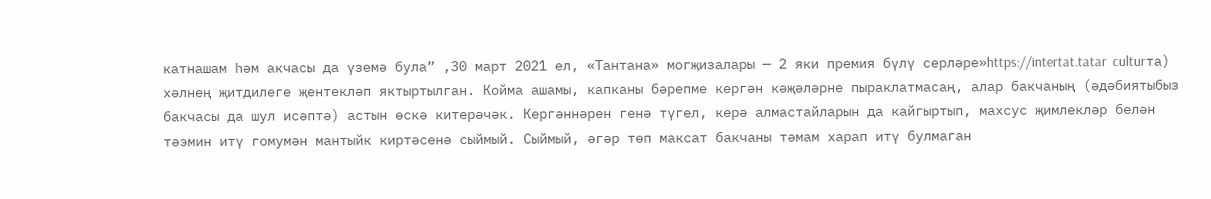катнашам һәм акчасы да үземә була” ,30 март 2021 ел, «Тантана» могҗизалары — 2 яки премия бүлү серләре»https://intertat.tatar  culturта) хәлнең җитдилеге җентекләп яктыртылган. Койма ашамы, капканы бәрепме кергән кәҗәләрне пыраклатмасаң, алар бакчаның (әдәбиятыбыз бакчасы да шул исәптә) астын өскә китерәчәк. Кергәннәрен генә түгел, керә алмастайларын да кайгыртып, махсус җимлекләр белән тәэмин итү гомумән мантыйк киртәсенә сыймый. Сыймый, әгәр төп максат бакчаны тәмам харап итү булмаган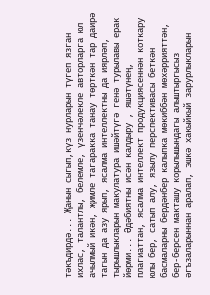тәкъдирдә... Җанын сыгып,күз нурларын түгеп язган ихлас, талантлы, белемле, үзенчәлекле авторларга юл ачылмый икән, җимле тагаракка танау төрткән тар даирә тагын да азу ярып, ясалма интеллектны да иярләп, тырышлыкларын макулатура ишәйтүгә генә турылавы ерак йөрми... Әдәбиятны исән калдыру , яшәтүнең, плагиаттан, ясалма интеллект продукциясеннән коткару юлы бер, сатып алу, язылу перспективасы беткән басмаларны бердәнбер калыпка мөкиббән мөхәррияттән, бер-берсен макташу корылышындагы алыштыргысыз әгъзаларыннан аралап, эшкә хакыйкый зарурлыкларын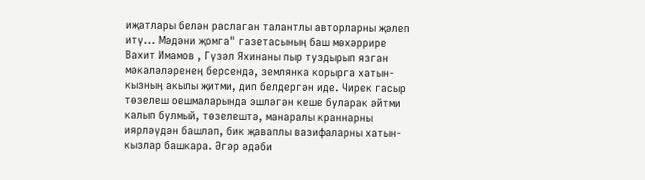иҗатлары белән раслаган талантлы авторларны җәлеп итү... Мәдәни җомга" газетасының баш мөхәррире Вахит Имамов , Гүзәл Яхинаны пыр туздырып язган мәкаләләренең берсендә, землянка корырга хатын-кызның акылы җитми, дип белдергән иде. Чирек гасыр төзелеш оешмаларында эшләгән кеше буларак әйтми калып булмый, төзелештә, манаралы краннарны иярләүдән башлап, бик җаваплы вазифаларны хатын-кызлар башкара. Әгәр әдәби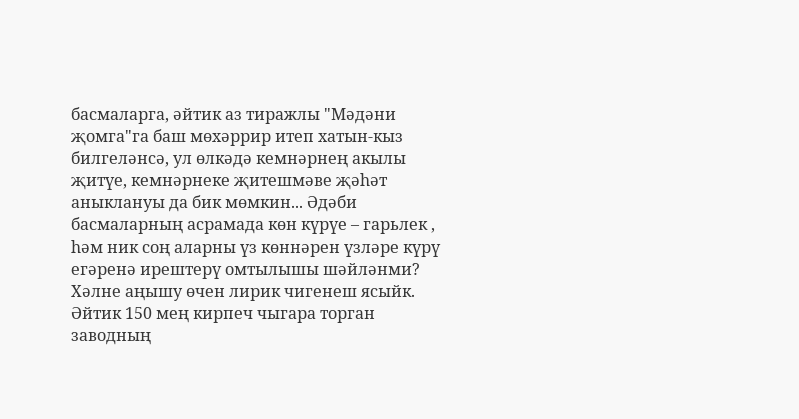басмаларга, әйтик аз тиражлы "Мәдәни җомга"га баш мөхәррир итеп хатын-кыз билгеләнсә, ул өлкәдә кемнәрнең акылы җитүе, кемнәрнеке җитешмәве җәһәт аныклануы да бик мөмкин... Әдәби басмаларның асрамада көн күрүе – гарьлек , һәм ник соң аларны үз көннәрен үзләре күрү егәренә ирештерү омтылышы шәйләнми? Хәлне аңышу өчен лирик чигенеш ясыйк. Әйтик 150 мең кирпеч чыгара торган заводның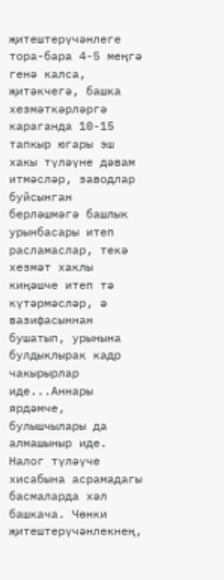җитештерүчәнлеге тора-бара 4-5 меңгә генә калса, җитәкчегә, башка хезмәткәрләргә караганда 10-15 тапкыр югары эш хакы түләүне дәвам итмәсләр, заводлар буйсынган берләшмәгә башлык урынбасары итеп расламаслар, текә хезмәт хаклы киңәшче итеп тә күтәрмәсләр, ә вазифасыннан бушатып, урынына булдыклырак кадр чакырырлар иде...Аннары ярдәмче, булышчылары да алмашыныр иде. Налог түләүче хисабына асрамадагы басмаларда хәл башкача. Чөнки җитештерүчәнлекнең,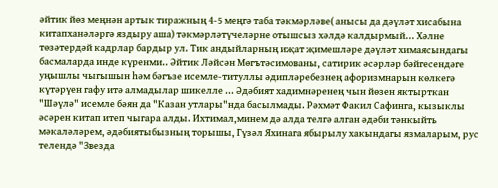әйтик йөз меңнән артык тиражның 4-5 меңгә таба тәкмәрләве( анысы да дәүләт хисабына китапханәләргә яздыру аша) тәкмәрләтүчеләрне отышсыз хәлдә калдырмый... Хәлне төзәтердәй кадрлар бардыр ул. Тик андыйларның иҗат җимешләре дәүләт химаясындагы басмаларда инде күренми.. Әйтик Ләйсән Мөгътәсимованы, сатирик әсәрләр бәйгесендәге уңышлы чыгышын һәм бәгъзе исемле-титуллы әдипләребезнең афоризмнарын көлкегә күтәрүен гафу итә алмадылар шикелле ... Әдәбият хадимнәренең чын йөзен яктырткан "Шәүлә" исемле бәян да "Казан утлары"нда басылмады. Рәхмәт Факил Сафинга, кызыклы әсәрен китап итеп чыгара алды. Ихтимал,минем дә алда телгә алган әдәби тәнкыйть мәкаләләрем, әдәбиятыбызның торышы, Гүзәл Яхинага ябырылу хакындагы язмаларым, рус телендә "Звезда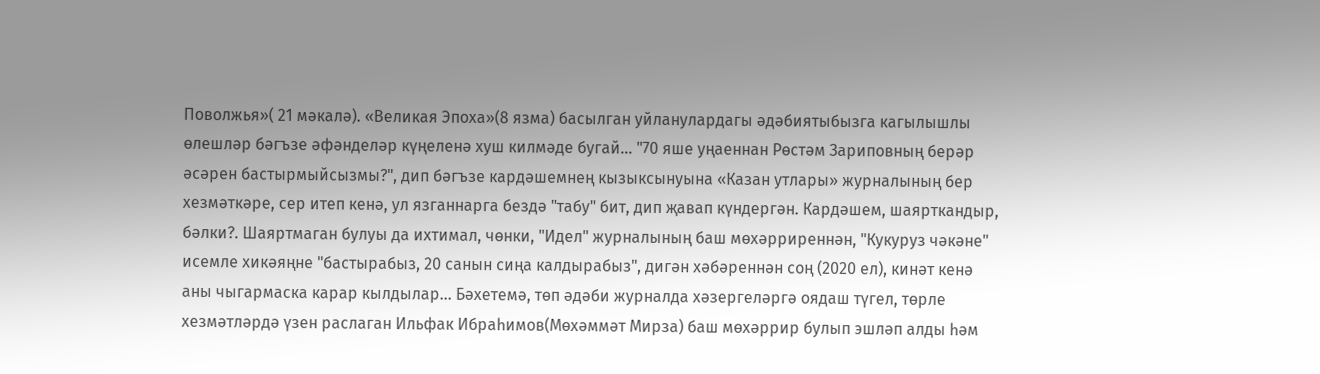Поволжья»( 21 мәкалә). «Великая Эпоха»(8 язма) басылган уйланулардагы әдәбиятыбызга кагылышлы өлешләр бәгъзе әфәнделәр күңеленә хуш килмәде бугай... "70 яше уңаеннан Рөстәм Зариповның берәр әсәрен бастырмыйсызмы?", дип бәгъзе кардәшемнең кызыксынуына «Казан утлары» журналының бер хезмәткәре, сер итеп кенә, ул язганнарга бездә "табу" бит, дип җавап күндергән. Кардәшем, шаярткандыр, бәлки?. Шаяртмаган булуы да ихтимал, чөнки, "Идел" журналының баш мөхәрриреннән, "Кукуруз чәкәне" исемле хикәяңне "бастырабыз, 20 санын сиңа калдырабыз", дигән хәбәреннән соң (2020 ел), кинәт кенә аны чыгармаска карар кылдылар... Бәхетемә, төп әдәби журналда хәзергеләргә оядаш түгел, төрле хезмәтләрдә үзен раслаган Ильфак Ибраһимов(Мөхәммәт Мирза) баш мөхәррир булып эшләп алды һәм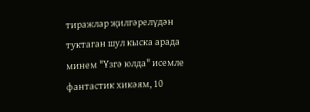тиражлар җилгәрелүдән туктаган шул кыска арада минем "Үзгә юлда" исемле фантастик хикәям, 10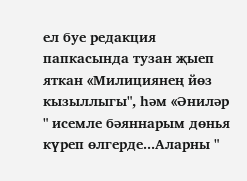ел буе редакция папкасында тузан җыеп яткан «Милициянең йөз кызыллыгы", һәм «Әниләр " исемле бәяннарым дөнья күреп өлгерде...Аларны "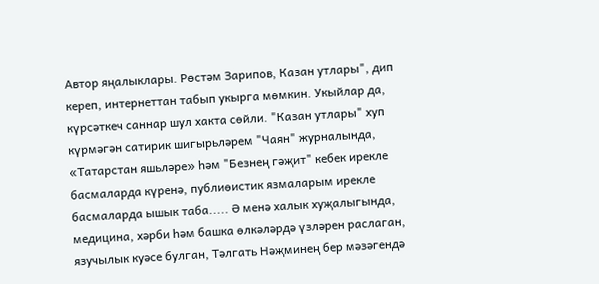Автор яңалыклары. Рөстәм Зарипов, Казан утлары", дип кереп, интернеттан табып укырга мөмкин. Укыйлар да, күрсәткеч саннар шул хакта сөйли. "Казан утлары" хуп күрмәгән сатирик шигырьләрем "Чаян" журналында, «Татарстан яшьләре» һәм "Безнең гәҗит" кебек ирекле басмаларда күренә, публиөистик язмаларым ирекле басмаларда ышык таба..... Ә менә халык хуҗалыгында, медицина, хәрби һәм башка өлкәләрдә үзләрен раслаган, язучылык куәсе булган, Тәлгать Нәҗминең бер мәзәгендә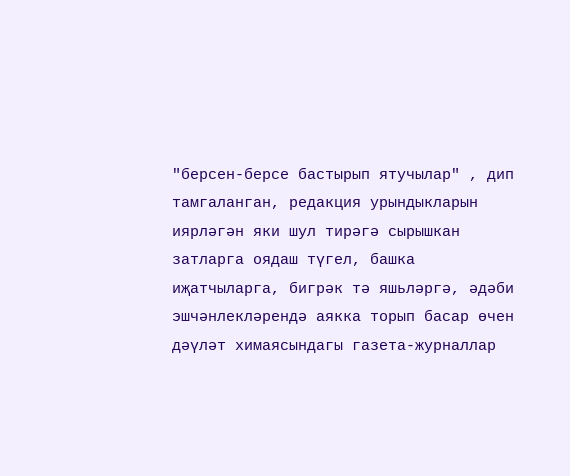"берсен-берсе бастырып ятучылар" , дип тамгаланган, редакция урындыкларын иярләгән яки шул тирәгә сырышкан затларга оядаш түгел, башка иҗатчыларга, бигрәк тә яшьләргә, әдәби эшчәнлекләрендә аякка торып басар өчен дәүләт химаясындагы газета-журналлар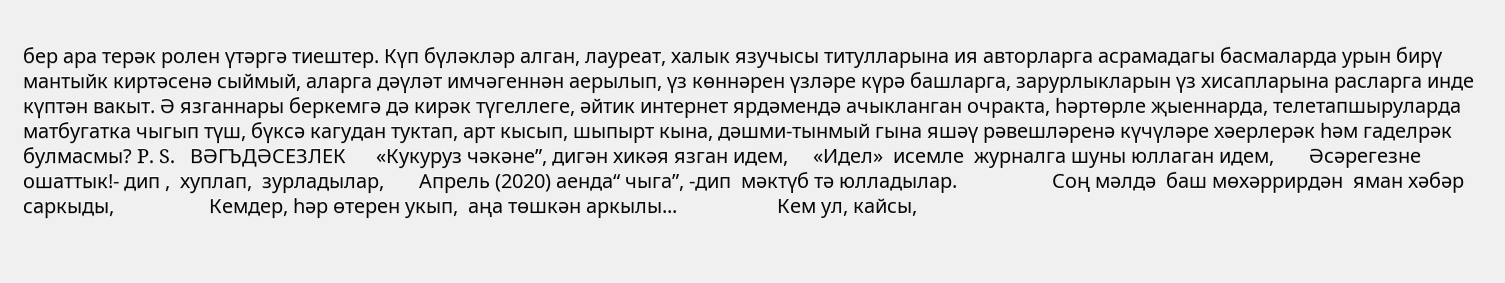бер ара терәк ролен үтәргә тиештер. Күп бүләкләр алган, лауреат, халык язучысы титулларына ия авторларга асрамадагы басмаларда урын бирү мантыйк киртәсенә сыймый, аларга дәүләт имчәгеннән аерылып, үз көннәрен үзләре күрә башларга, зарурлыкларын үз хисапларына расларга инде күптән вакыт. Ә язганнары беркемгә дә кирәк түгеллеге, әйтик интернет ярдәмендә ачыкланган очракта, һәртөрле җыеннарда, телетапшыруларда матбугатка чыгып түш, бүксә кагудан туктап, арт кысып, шыпырт кына, дәшми-тынмый гына яшәү рәвешләренә күчүләре хәерлерәк һәм гаделрәк булмасмы? P. S.   ВӘГЪДӘСЕЗЛЕК      «Кукуруз чәкәне”, дигән хикәя язган идем,     «Идел»  исемле  журналга шуны юллаган идем,       Әсәрегезне     ошаттык!- дип ,  хуплап,  зурладылар,       Апрель (2020) аенда“ чыга”, -дип  мәктүб тә юлладылар.                   Соң мәлдә  баш мөхәррирдән  яман хәбәр саркыды,                   Кемдер, һәр өтерен укып,  аңа төшкән аркылы...                    Кем ул, кайсы,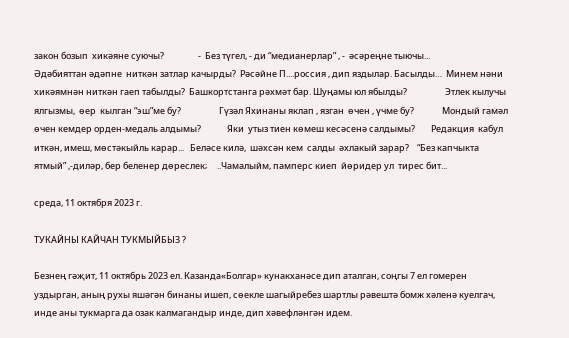закон бозып  хикәяне суючы?                 -  Без түгел, - ди “медианерлар” , -  әсәреңне тыючы...                Әдәбияттан әдәпне  ниткән затлар качырды?  Рәсәйне П....россия , дип яздылар. Басылды…  Минем нәни хикәямнән ниткән гаеп табылды?  Башкортстанга рәхмәт бар. Шуңамы юл ябылды?                   Этлек кылучы ялгызмы,  өер  кылган “эш”ме бу?                   Гүзәл Яхинаны яклап , язган  өчен , үчме бу?              Мондый гамәл өчен кемдер орден-медаль алдымы?             Яки  утыз тиен көмеш кесәсенә салдымы?        Редакция  кабул иткән, имеш, мөстәкыйль карар...   Беләсе килә,  шәхсән кем  салды  әхлакый зарар?    “Без капчыкта ятмый” ,-диләр, бер беленер дөреслек;     ..Чамалыйм, памперс киеп  йөридер ул  тирес бит...

среда, 11 октября 2023 г.

ТУКАЙНЫ КАЙЧАН ТУКМЫЙБЫЗ ?

Безнең гәҗит, 11 октябрь 2023 ел. Казанда«Болгар» кунакханәсе дип аталган, соңгы 7 ел гомерен уздырган, аның рухы яшәгән бинаны ишеп, сөекле шагыйребез шартлы рәвештә бомж хәленә куелгач, инде аны тукмарга да озак калмагандыр инде, дип хәвефләнгән идем.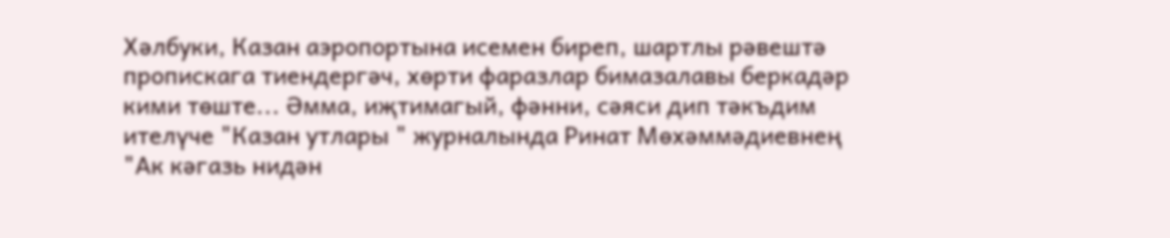Хәлбуки, Казан аэропортына исемен биреп, шартлы рәвештә пропискага тиендергәч, хөрти фаразлар бимазалавы беркадәр кими төште... Әмма, иҗтимагый, фәнни, сәяси дип тәкъдим ителүче "Казан утлары " журналында Ринат Мөхәммәдиевнең "Ак кәгазь нидән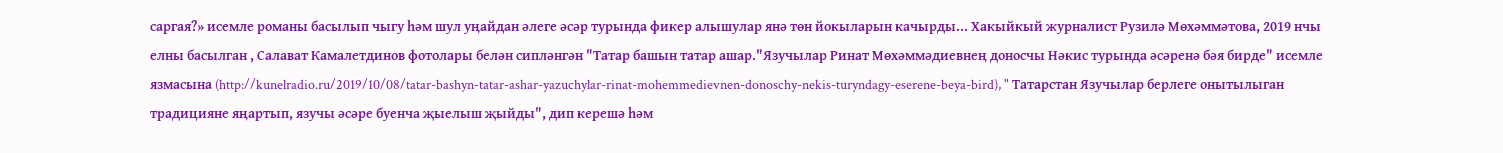саргая?» исемле романы басылып чыгу һәм шул уңайдан әлеге әсәр турында фикер алышулар янә төн йокыларын качырды... Хакыйкый журналист Рузилә Мөхәммәтова, 2019 нчы елны басылган , Салават Камалетдинов фотолары белән сипләнгән "Татар башын татар ашар."Язучылар Ринат Мөхәммәдиевнең доносчы Нәкис турында әсәренә бәя бирде" исемле язмасына (http://kunelradio.ru/2019/10/08/tatar-bashyn-tatar-ashar-yazuchylar-rinat-mohemmedievnen-donoschy-nekis-turyndagy-eserene-beya-bird), " Татарстан Язучылар берлеге онытылыган традицияне яңартып, язучы әсәре буенча җыелыш җыйды", дип керешә һәм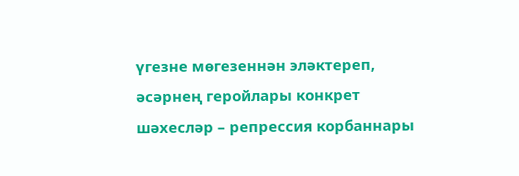үгезне мөгезеннән эләктереп, әсәрнең геройлары конкрет шәхесләр – репрессия корбаннары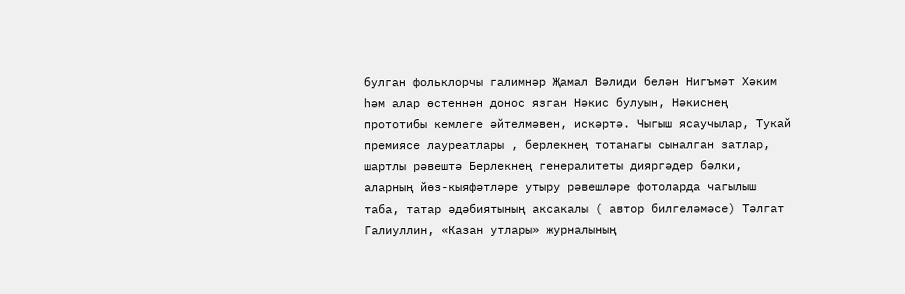булган фольклорчы галимнәр Җамал Вәлиди белән Нигъмәт Хәким һәм алар өстеннән донос язган Нәкис булуын, Нәкиснең прототибы кемлеге әйтелмәвен, искәртә. Чыгыш ясаучылар, Тукай премиясе лауреатлары , берлекнең тотанагы сыналган затлар, шартлы рәвештә Берлекнең генералитеты дияргәдер бәлки, аларның йөз-кыяфәтләре утыру рәвешләре фотоларда чагылыш таба, татар әдәбиятының аксакалы ( автор билгеләмәсе) Тәлгат Галиуллин, «Казан утлары» журналының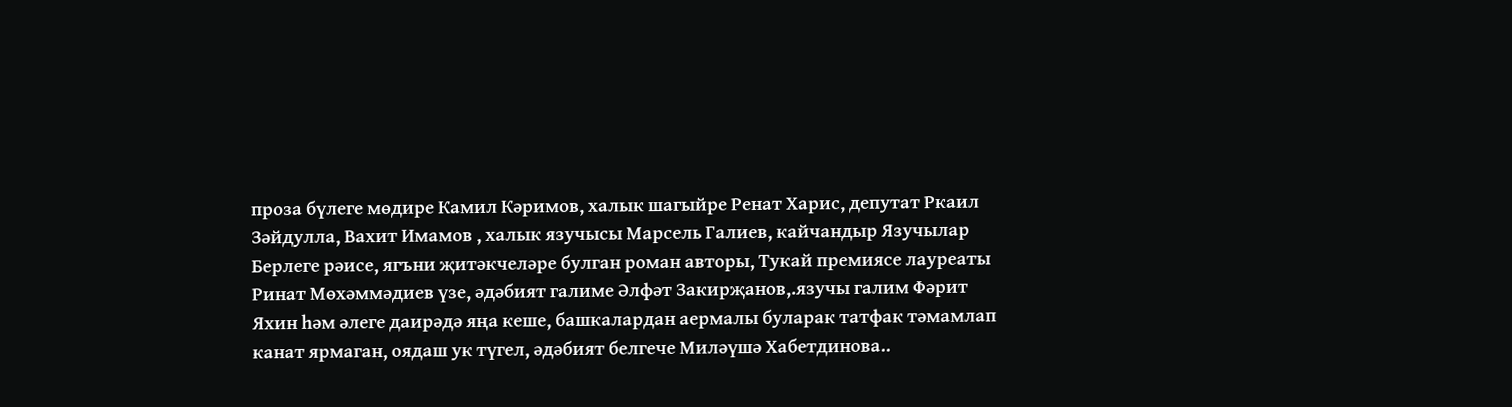проза бүлеге мөдире Камил Кәримов, халык шагыйре Ренат Харис, депутат Ркаил Зәйдулла, Вахит Имамов , халык язучысы Марсель Галиев, кайчандыр Язучылар Берлеге рәисе, ягъни җитәкчеләре булган роман авторы, Тукай премиясе лауреаты Ринат Мөхәммәдиев үзе, әдәбият галиме Әлфәт Закирҗанов,.язучы галим Фәрит Яхин һәм әлеге даирәдә яңа кеше, башкалардан аермалы буларак татфак тәмамлап канат ярмаган, оядаш ук түгел, әдәбият белгече Миләүшә Хабетдинова..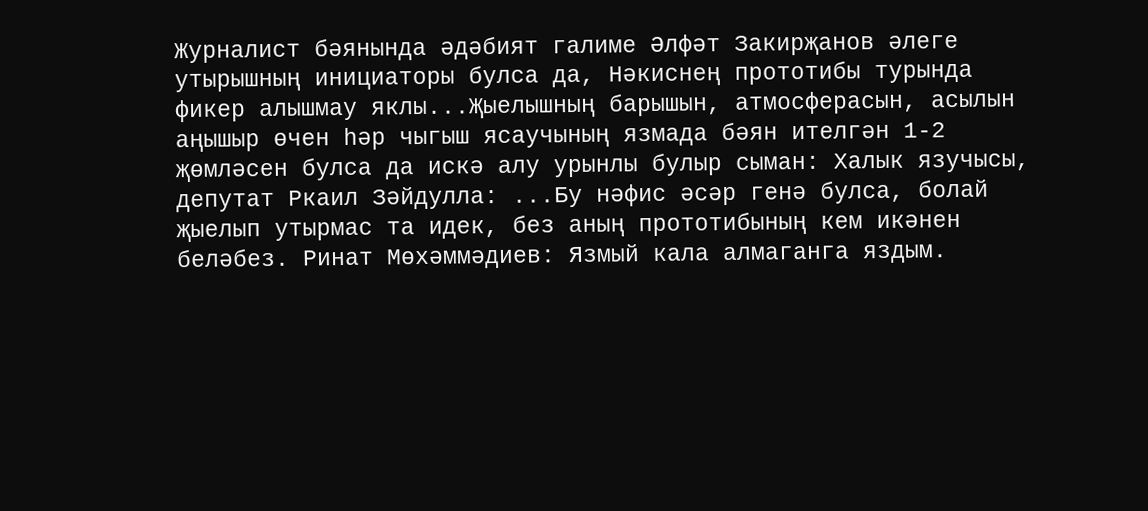Журналист бәянында әдәбият галиме Әлфәт Закирҗанов әлеге утырышның инициаторы булса да, Нәкиснең прототибы турында фикер алышмау яклы...Җыелышның барышын, атмосферасын, асылын аңышыр өчен һәр чыгыш ясаучының язмада бәян ителгән 1-2 җөмләсен булса да искә алу урынлы булыр сыман: Халык язучысы, депутат Ркаил Зәйдулла: ...Бу нәфис әсәр генә булса, болай җыелып утырмас та идек, без аның прототибының кем икәнен беләбез. Ринат Мөхәммәдиев: Язмый кала алмаганга яздым.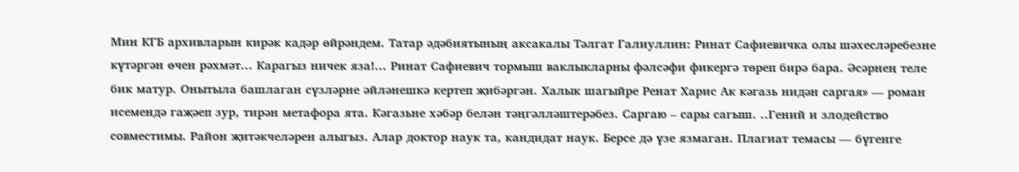Мин КГБ архивларын кирәк кадәр өйрәндем. Татар әдәбиятының аксакалы Тәлгат Галиуллин: Ринат Сафиевичка олы шәхесләребезне күтәргән өчен рәхмәт... Карагыз ничек яза!... Ринат Сафиевич тормыш ваклыкларны фәлсәфи фикергә төреп бирә бара. Әсәрнең теле бик матур. Онытыла башлаган сүзләрне әйләнешкә кертеп җибәргән. Халык шагыйре Ренат Харис Ак кәгазь нидән саргая» — роман исемендә гаҗәеп зур, тирән метафора ята. Кәгазьне хәбәр белән тәңгәлләштерәбез. Саргаю – сары сагыш. ..Гений и злодейство совместимы. Район җитәкчеләрен алыгыз. Алар доктор наук та, кандидат наук. Берсе дә үзе язмаган. Плагиат темасы — бүгенге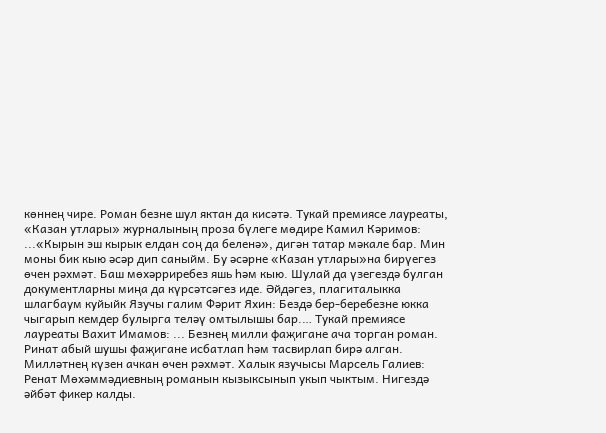көннең чире. Роман безне шул яктан да кисәтә. Тукай премиясе лауреаты, «Казан утлары» журналының проза бүлеге мөдире Камил Кәримов: ...«Кырын эш кырык елдан соң да беленә», дигән татар мәкале бар. Мин моны бик кыю әсәр дип саныйм. Бу әсәрне «Казан утлары»на бирүегез өчен рәхмәт. Баш мөхәрриребез яшь һәм кыю. Шулай да үзегездә булган документларны миңа да күрсәтсәгез иде. Әйдәгез, плагиталыкка шлагбаум куйыйк Язучы галим Фәрит Яхин: Бездә бер-беребезне юкка чыгарып кемдер булырга теләү омтылышы бар.… Тукай премиясе лауреаты Вахит Имамов: ... Безнең милли фаҗигане ача торган роман. Ринат абый шушы фаҗигане исбатлап һәм тасвирлап бирә алган. Милләтнең күзен ачкан өчен рәхмәт. Халык язучысы Марсель Галиев: Ренат Мөхәммәдиевның романын кызыксынып укып чыктым. Нигездә әйбәт фикер калды.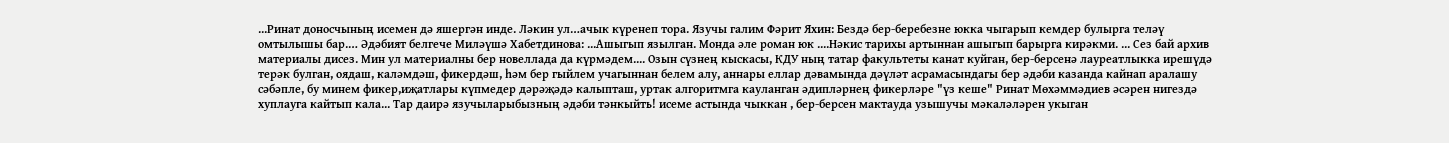...Ринат доносчының исемен дә яшергән инде. Ләкин ул…ачык күренеп тора. Язучы галим Фәрит Яхин: Бездә бер-беребезне юкка чыгарып кемдер булырга теләү омтылышы бар.… Әдәбият белгече Миләүшә Хабетдинова: ...Ашыгып язылган. Монда әле роман юк ....Нәкис тарихы артыннан ашыгып барырга кирәкми. ... Сез бай архив материалы дисез. Мин ул материалны бер новеллада да күрмәдем.... Озын сүзнең кыскасы, КДУ ның татар факультеты канат куйган, бер-берсенә лауреатлыкка ирешүдә терәк булган, оядаш, каләмдәш, фикердәш, һәм бер гыйлем учагыннан белем алу, аннары еллар дәвамында дәүләт асрамасындагы бер әдәби казанда кайнап аралашу сәбәпле, бу минем фикер,иҗатлары күпмедер дәрәҗәдә калыпташ, уртак алгоритмга кауланган әдипләрнең фикерләре "үз кеше" Ринат Мөхәммәдиев әсәрен нигездә хуплауга кайтып кала... Тар даирә язучыларыбызның әдәби тәнкыйть! исеме астында чыккан , бер-берсен мактауда узышучы мәкаләләрен укыган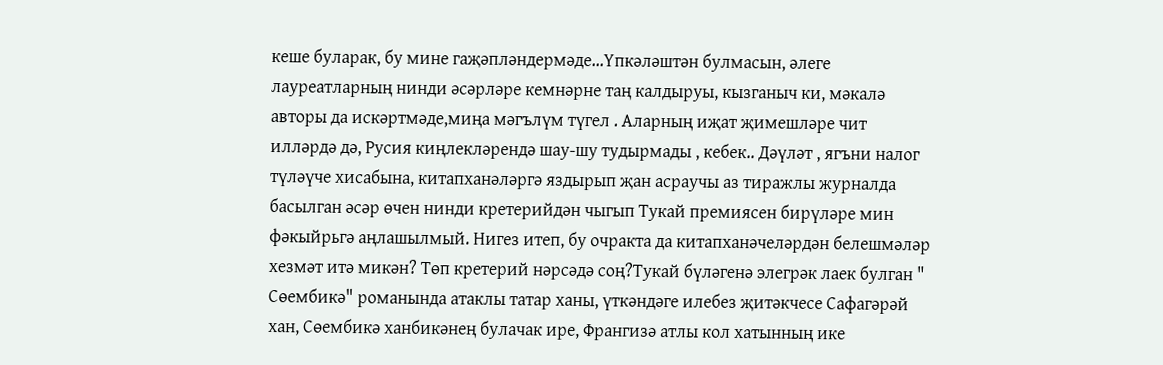кеше буларак, бу мине гаҗәпләндермәде...Үпкәләштән булмасын, әлеге лауреатларның нинди әсәрләре кемнәрне таң калдыруы, кызганыч ки, мәкалә авторы да искәртмәде,миңа мәгълүм түгел . Аларның иҗат җимешләре чит илләрдә дә, Русия киңлекләрендә шау-шу тудырмады , кебек.. Дәүләт , ягъни налог түләүче хисабына, китапханәләргә яздырып җан асраучы аз тиражлы журналда басылган әсәр өчен нинди кретерийдән чыгып Тукай премиясен бирүләре мин фәкыйрьгә аңлашылмый. Нигез итеп, бу очракта да китапханәчеләрдән белешмәләр хезмәт итә микән? Төп кретерий нәрсәдә соң?Тукай бүләгенә элегрәк лаек булган " Сөембикә" романында атаклы татар ханы, үткәндәге илебез җитәкчесе Сафагәрәй хан, Сөембикә ханбикәнең булачак ире, Франгизә атлы кол хатынның ике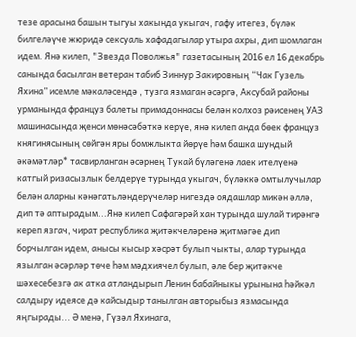тезе арасына башын тыгуы хакында укыгач, гафу итегез, бүләк билгеләүче жюридә сексуаль хафадагылар утыра ахры, дип шомлаган идем. Янә килеп, "Звезда Поволжья" газетасының 2016 ел 16 декабрь санында басылган ветеран табиб Зиннур Закировның “Чак Гузель Яхина” исемле мәкаләсендә , тузга язмаган әсәргә, Аксубай районы урманында француз балеты примадоннасы белән колхоз рәисенең УАЗ машинасында җенси мөнәсәбәткә керүе, янә килеп анда бөек француз княгинясының сөйгән яры бомжлыкта йөрүе һәм башка шундый әкәмәтләр* тасвирланган әсәрнең Тукай бүләгенә лаек ителүенә катгый ризасызлык белдерүе турында укыгач, бүләккә омтылучылар белән аларны кәнәгатьләндерүчеләр нигездә оядашлар микән әллә, дип тә аптырадым...Янә килеп Сафагәрәй хан турында шулай тирәнгә кереп язгач, чират республика җитәкчеләренә җитмәгәе дип борчылган идем, анысы кысыр хәсрәт булып чыкты, алар турында язылган әсәрләр төче һәм мәдхиячел булып, әле бер җитәкче шәхесебезгә ак атка атландырып Ленин бабайныкы урынына һәйкәл салдыру идеясе дә кайсыдыр танылган авторыбыз язмасында яңгырады... Ә менә, Гүзәл Яхинага,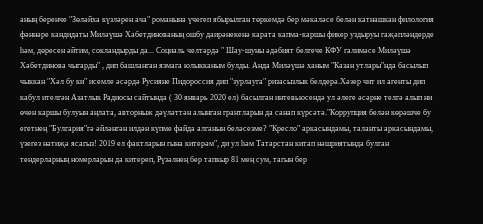аның беренче "Зөләйха күзләрен ача" романына үчегеп ябырылган төркемдә бер мәкаләсе белән катнашкан филология фәннәре кандидаты Миләүшә Хабетдинованың ошбу даирәнекенә карата капма-каршы фикер уздыруы гаҗәпләндерде һәм, дөресен әйтим, сокландырды да... Социаль челтәрдә " Шау-шуны әдәбият белгече КФУ галимәсе Миләүшә Хабетдинова чыгарды" , дип башланган язмага юлыкканым булды. Анда Миләүшә ханым "Казан утлары"нда басылып чыккан "Хәл бу ки" исемле әсәрдә Русияне Пидороссия дип "зурлауга" ризасызлык белдерә.Хәзер чит ил агенты дип кабул ителгән Азатлык Радиосы сайтында ( 30 январь 2020 ел) басылган интевьюсендә ул әлеге әсәрне телгә алып ни өчен каршы булуын аңлата, авторныж дәүләттән алынган грантларын да санап күрсәтә."Коррупция белән көрәшче бу егетнең "Булгария"гә әйләнгән илдән күпме файда алганын беләсезме? "Кресло" аркасындамы, таланты аркасындамы, үзегез нәтиҗә ясагыз! 2019 ел фактларын гына китерәм", ди ул һәм Татарстан китап нәшриятында булган тендерларның номерларын да китереп, Рүзәлнең бер тапкыр 81 мең сум, тагын бер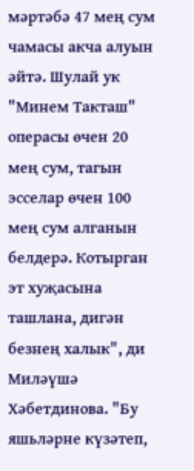мәртәбә 47 мең сум чамасы акча алуын әйтә. Шулай ук "Минем Такташ" операсы өчен 20 мең сум, тагын эсселар өчен 100 мең сум алганын белдерә. Котырган эт хуҗасына ташлана, дигән безнең халык", ди Миләүшә Хәбетдинова. "Бу яшьләрне күзәтеп,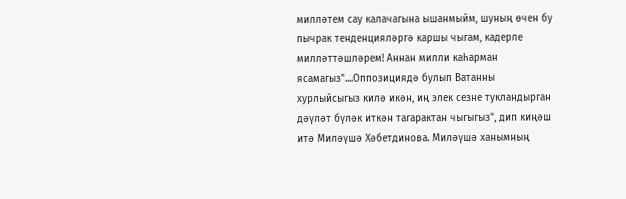милләтем сау калачагына ышанмыйм, шуның өчен бу пычрак тенденцияләргә каршы чыгам, кадерле милләттәшләрем! Аннан милли каһарман ясамагыз"....Оппозициядә булып Ватанны хурлыйсыгыз килә икән, иң элек сезне тукландырган дәүләт бүләк иткән тагарактан чыгыгыз", дип киңәш итә Миләүшә Хәбетдинова. Миләүшә ханымның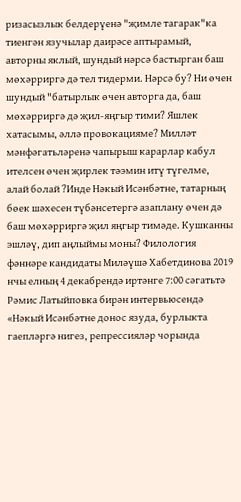ризасызлык белдерүенә "җимле тагарак"ка тиенгән язучылар даирәсе аптырамый, авторны яклый, шундый нәрсә бастырган баш мөхәрриргә дә тел тидерми. Нәрсә бу? Ни өчен шундый "батырлык өчен авторга да, баш мөхәрриргә дә җил-яңгыр тими? Яшлек хатасымы, әллә провокацияме? Милләт мәнфәгатьләренә чапырыш карарлар кабул ителсен өчен җирлек тәэмин итү түгелме, алай болай ?Инде Нәкый Исәнбәтне, татарның бөек шәхесен түбәнсетергә азаплану өчен дә баш мөхәрриргә җил яңгыр тимәде. Кушканны эшләү, дип аңлыймы моны? Филология фәннәре кандидаты Миләүшә Хабетдинова 2019 нчы елның 4 декабрендә иртәнге 7:00 сәгатьтә Рәмис Латыйповка бирән интервьюсендә «Нәкый Исәнбәтне донос язуда, бурлыкта гаепләргә нигез, репрессияләр чорында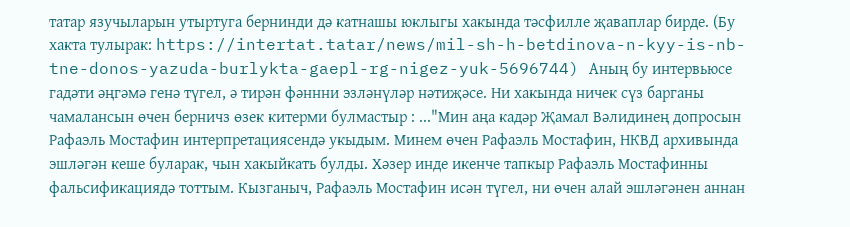татар язучыларын утыртуга бернинди дә катнашы юклыгы хакында тәсфилле җаваплар бирде. (Бу хакта тулырак: https://intertat.tatar/news/mil-sh-h-betdinova-n-kyy-is-nb-tne-donos-yazuda-burlykta-gaepl-rg-nigez-yuk-5696744) Аның бу интервьюсе гадәти әңгәмә генә түгел, ә тирән фәннни эзләнүләр нәтиҗәсе. Ни хакында ничек сүз барганы чамалансын өчен берничз өзек китерми булмастыр : ..."Мин аңа кадәр Җамал Вәлидинең допросын Рафаэль Мостафин интерпретациясендә укыдым. Минем өчен Рафаэль Мостафин, НКВД архивында эшләгән кеше буларак, чын хакыйкать булды. Хәзер инде икенче тапкыр Рафаэль Мостафинны фальсификациядә тоттым. Кызганыч, Рафаэль Мостафин исән түгел, ни өчен алай эшләгәнен аннан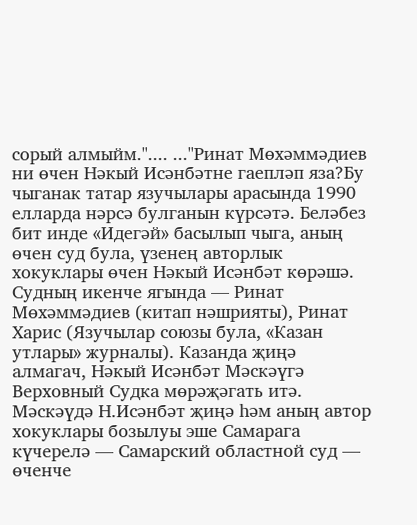сорый алмыйм.".... ..."Ринат Мөхәммәдиев ни өчен Нәкый Исәнбәтне гаепләп яза?Бу чыганак татар язучылары арасында 1990 елларда нәрсә булганын күрсәтә. Беләбез бит инде «Идегәй» басылып чыга, аның өчен суд була, үзенең авторлык хокуклары өчен Нәкый Исәнбәт көрәшә. Судның икенче ягында — Ринат Мөхәммәдиев (китап нәшрияты), Ринат Харис (Язучылар союзы була, «Казан утлары» журналы). Казанда җиңә алмагач, Нәкый Исәнбәт Мәскәүгә Верховный Судка мөрәҗәгать итә. Мәскәүдә Н.Исәнбәт җиңә һәм аның автор хокуклары бозылуы эше Самарага күчерелә — Самарский областной суд — өченче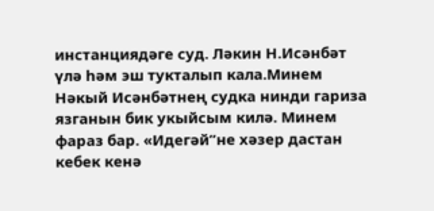инстанциядәге суд. Ләкин Н.Исәнбәт үлә һәм эш тукталып кала.Минем Нәкый Исәнбәтнең судка нинди гариза язганын бик укыйсым килә. Минем фараз бар. «Идегәй”не хәзер дастан кебек кенә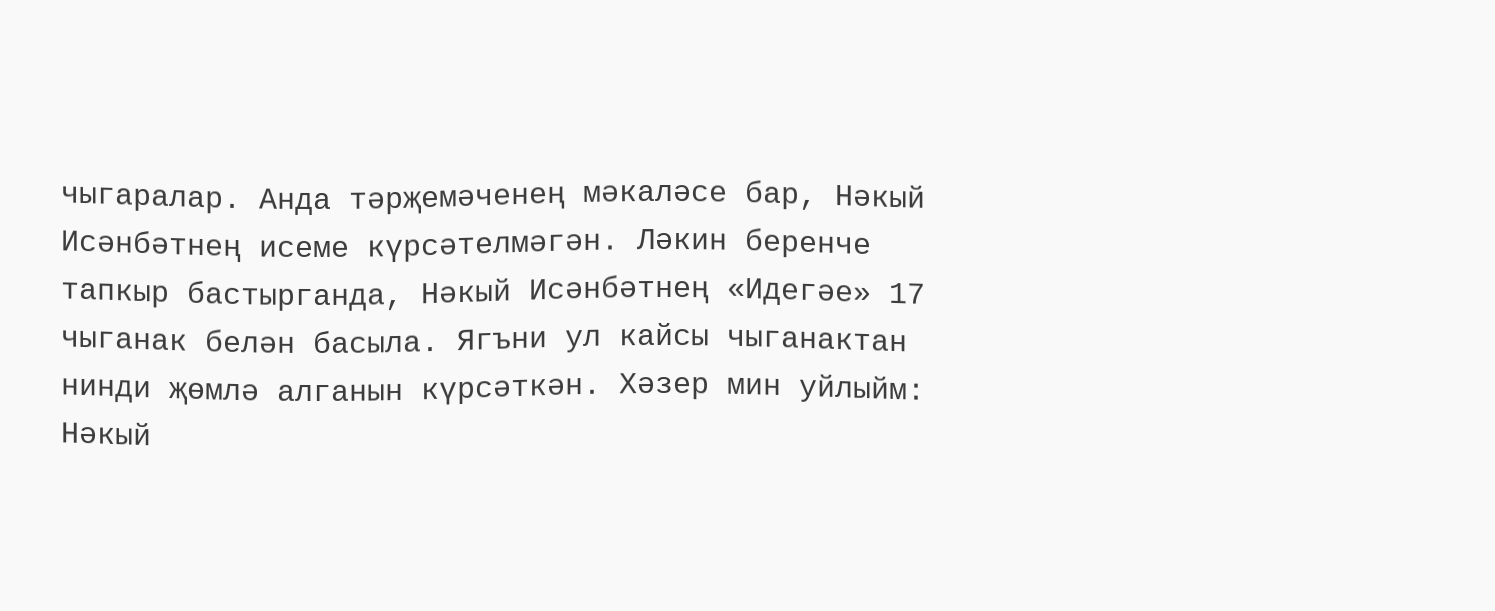чыгаралар. Анда тәрҗемәченең мәкаләсе бар, Нәкый Исәнбәтнең исеме күрсәтелмәгән. Ләкин беренче тапкыр бастырганда, Нәкый Исәнбәтнең «Идегәе» 17 чыганак белән басыла. Ягъни ул кайсы чыганактан нинди җөмлә алганын күрсәткән. Хәзер мин уйлыйм: Нәкый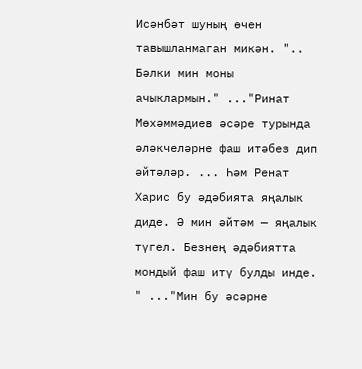Исәнбәт шуның өчен тавышланмаган микән. ".. Бәлки мин моны ачыклармын." ..."Ринат Мөхәммәдиев әсәре турында әләкчеләрне фаш итәбез дип әйтәләр. ... Һәм Ренат Харис бу әдәбията яңалык диде. Ә мин әйтәм — яңалык түгел. Безнең әдәбиятта мондый фаш итү булды инде. " ..."Мин бу әсәрне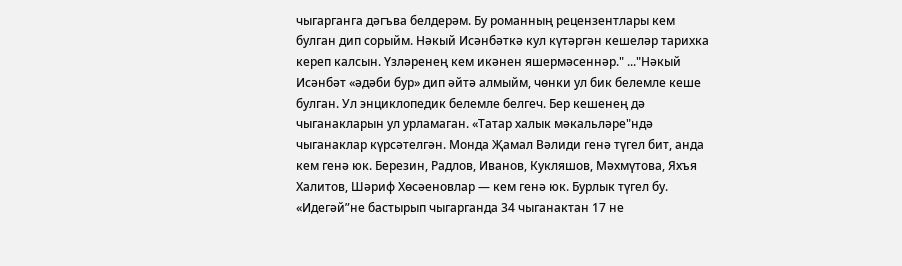чыгарганга дәгъва белдерәм. Бу романның рецензентлары кем булган дип сорыйм. Нәкый Исәнбәткә кул күтәргән кешеләр тарихка кереп калсын. Үзләренең кем икәнен яшермәсеннәр." ..."Нәкый Исәнбәт «әдәби бур» дип әйтә алмыйм, чөнки ул бик белемле кеше булган. Ул энциклопедик белемле белгеч. Бер кешенең дә чыганакларын ул урламаган. «Татар халык мәкальләре"ндә чыганаклар күрсәтелгән. Монда Җамал Вәлиди генә түгел бит, анда кем генә юк. Березин, Радлов, Иванов, Кукляшов, Мәхмүтова, Яхъя Халитов, Шәриф Хөсәеновлар — кем генә юк. Бурлык түгел бу. «Идегәй”не бастырып чыгарганда 34 чыганактан 17 не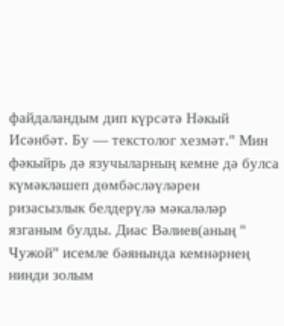файдаландым дип күрсәтә Нәкый Исәнбәт. Бу — текстолог хезмәт." Мин фәкыйрь дә язучыларның кемне дә булса күмәкләшеп дөмбәсләүләрен ризасызлык белдерүлә мәкаләләр язганым булды. Диас Вәлиев(аның " Чужой" исемле бәянында кемнәрнең нинди золым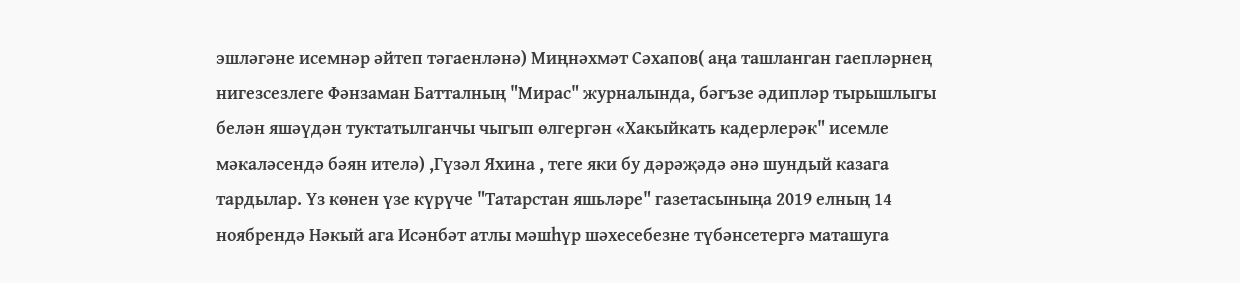эшләгәне исемнәр әйтеп тәгаенләнә) Миңнәхмәт Сәхапов( аңа ташланган гаепләрнең нигезсезлеге Фәнзаман Батталның "Мирас" журналында, бәгъзе әдипләр тырышлыгы белән яшәүдән туктатылганчы чыгып өлгергән «Хакыйкать кадерлерәк" исемле мәкаләсендә бәян ителә) ,Гүзәл Яхина , теге яки бу дәрәҗәдә әнә шундый казага тардылар. Үз көнен үзе күрүче "Татарстан яшьләре" газетасыныңа 2019 елның 14 ноябрендә Нәкый ага Исәнбәт атлы мәшһүр шәхесебезне түбәнсетергә маташуга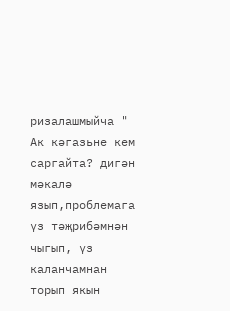ризалашмыйча " Ак кәгазьне кем саргайта? дигән мәкалә язып,проблемага үз тәҗрибәмнән чыгып, үз каланчамнан торып якын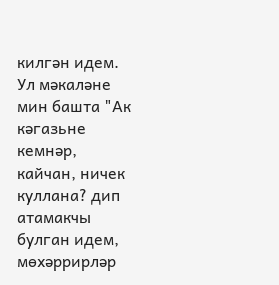килгән идем. Ул мәкаләне мин башта "Ак кәгазьне кемнәр, кайчан, ничек куллана? дип атамакчы булган идем, мөхәррирләр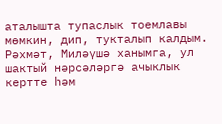аталышта тупаслык тоемлавы мөмкин, дип, тукталып калдым. Рәхмәт, Миләүшә ханымга, ул шактый нәрсәләргә ачыклык кертте һәм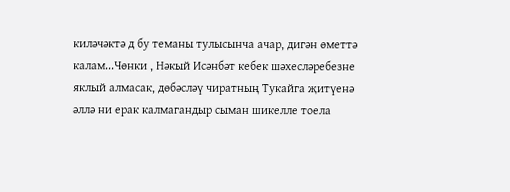киләчәктә д бу теманы тулысынча ачар, дигән өметтә калам...Чөнки , Нәкый Исәнбәт кебек шәхесләребезне яклый алмасак, дөбәсләү чиратның Тукайга җитүенә әллә ни ерак калмагандыр сыман шикелле тоела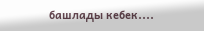башлады кебек....